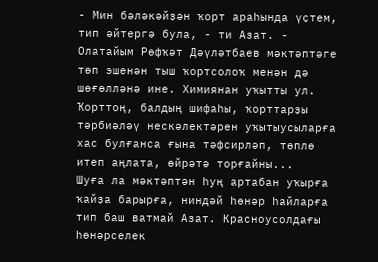- Мин бәләкәйҙән ҡорт араһында үҫтем, тип әйтергә була, - ти Азат. - Олатайым Рөфҡәт Дәүләтбаев мәктәптәге төп эшенән тыш ҡортсолоҡ менән дә шөғөлләнә ине. Химиянан уҡытты ул. Ҡорттоң, балдың шифаһы, ҡорттарҙы тәрбиәләү нескәлектәрен уҡытыусыларға хас булғанса ғына тәфсирләп, төплө итеп аңлата, өйрәтә торғайны...
Шуға ла мәктәптән һуң артабан уҡырға ҡайҙа барырға, ниндәй һөнәр һайларға тип баш ватмай Азат. Красноусолдағы һөнәрселек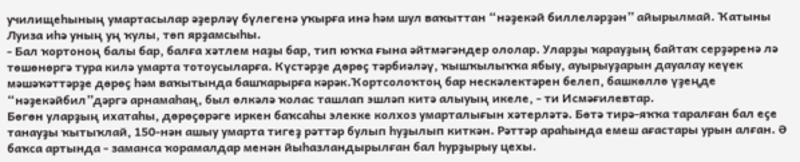училищеһының умартасылар әҙерләү бүлегенә уҡырға инә һәм шул ваҡыттан “нәҙекәй биллеләрҙән” айырылмай. Ҡатыны Луиза иһә уның уң ҡулы, төп ярҙамсыһы.
- Бал ҡортоноң балы бар, балға хәтлем наҙы бар, тип юҡҡа ғына әйтмәгәндер ололар. Уларҙы ҡарауҙың байтаҡ серҙәренә лә төшөнөргә тура килә умарта тотоусыларға. Күстәрҙе дөрөҫ тәрбиәләү, ҡышҡылыҡҡа ябыу, ауырыуҙарын дауалау кеүек мәшәҡәттәрҙе дөрөҫ һәм ваҡытында башҡарырға кәрәк.Ҡортсолоҡтоң бар нескәлектәрен белеп, башкөллө үҙеңде “нәҙекәйбил”дәргә арнамаһаң, был өлкәлә ҡолас ташлап эшләп китә алыуың икеле, - ти Исмәғилевтар.
Бөгөн уларҙың ихатаһы, дөрөҫөрәге иркен баҡсаһы элекке колхоз умарталығын хәтерләтә. Бөтә тирә-яҡҡа таралған бал еҫе танауҙы ҡытыҡлай, 150-нән ашыу умарта тигеҙ рәттәр булып һуҙылып киткән. Рәттәр араһында емеш ағастары урын алған. Ә баҡса артында - заманса ҡорамалдар менән йыһазландырылған бал һурҙырыу цехы.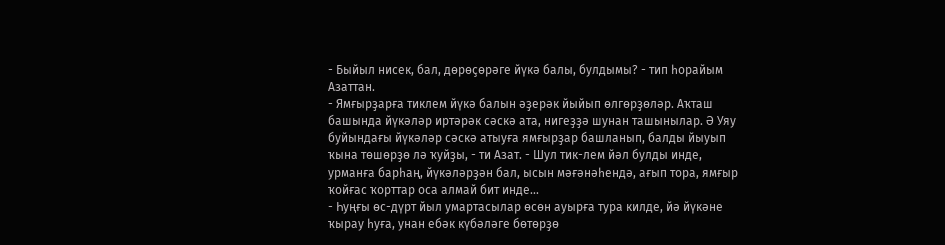- Быйыл нисек, бал, дөрөҫөрәге йүкә балы, булдымы? - тип һорайым Азаттан.
- Ямғырҙарға тиклем йүкә балын әҙерәк йыйып өлгөрҙөләр. Аҡташ башында йүкәләр иртәрәк сәскә ата, нигеҙҙә шунан ташынылар. Ә Уяу буйындағы йүкәләр сәскә атыуға ямғырҙар башланып, балды йыуып ҡына төшөрҙө лә ҡуйҙы, - ти Азат. - Шул тик-лем йәл булды инде, урманға барһаң, йүкәләрҙән бал, ысын мәғәнәһендә, ағып тора, ямғыр ҡойғас ҡорттар оса алмай бит инде...
- Һуңғы өс-дүрт йыл умартасылар өсөн ауырға тура килде, йә йүкәне ҡырау һуға, унан ебәк күбәләге бөтөрҙө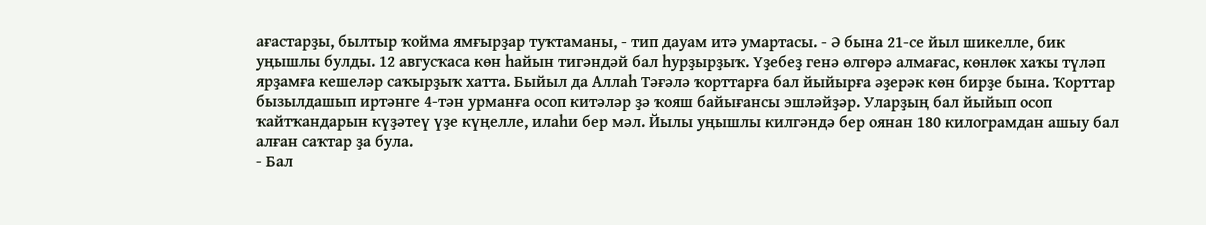ағастарҙы, былтыр ҡойма ямғырҙар туҡтаманы, - тип дауам итә умартасы. - Ә бына 21-се йыл шикелле, бик уңышлы булды. 12 авгусҡаса көн һайын тигәндәй бал һурҙырҙыҡ. Үҙебеҙ генә өлгөрә алмағас, көнлөк хаҡы түләп ярҙамға кешеләр саҡырҙыҡ хатта. Быйыл да Аллаһ Тәғәлә ҡорттарға бал йыйырға әҙерәк көн бирҙе бына. Ҡорттар бызылдашып иртәнге 4-тән урманға осоп китәләр ҙә ҡояш байығансы эшләйҙәр. Уларҙың бал йыйып осоп ҡайтҡандарын күҙәтеү үҙе күңелле, илаһи бер мәл. Йылы уңышлы килгәндә бер оянан 180 килограмдан ашыу бал алған саҡтар ҙа була.
- Бал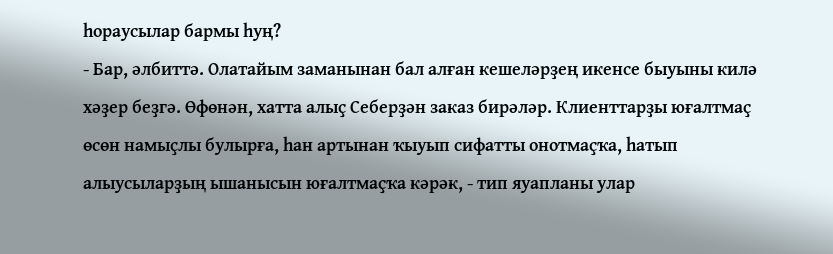һораусылар бармы һуң?
- Бар, әлбиттә. Олатайым заманынан бал алған кешеләрҙең икенсе быуыны килә хәҙер беҙгә. Өфөнән, хатта алыҫ Себерҙән заказ бирәләр. Клиенттарҙы юғалтмаҫ өсөн намыҫлы булырға, һан артынан ҡыуып сифатты онотмаҫҡа, һатып алыусыларҙың ышанысын юғалтмаҫҡа кәрәк, - тип яуапланы улар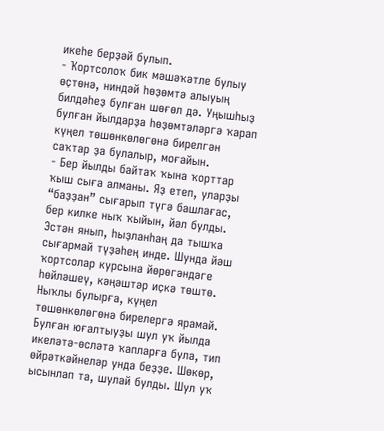икеһе берҙәй булып.
- Ҡортсолоҡ бик мәшәҡәтле булыу өҫтөнә, ниндәй һөҙөмтә алыуың билдәһеҙ булған шөғөл дә. Уңышһыҙ булған йылдарҙа һөҙөмтәләргә ҡарап күңел төшөнкөлөгөнә бирелгән саҡтар ҙа булалыр, моғайын.
- Бер йылды байтаҡ ҡына ҡорттар ҡыш сыға алманы. Яҙ етеп, уларҙы “баҙҙан” сығарып түгә башлағас, бер килке ныҡ ҡыйын, йәл булды. Эстән янып, һыҙланһаң да тышҡа сығармай түҙәһең инде. Шунда йәш ҡортсолар курсына йөрөгәндәге һөйләшеү, кәңәштәр иҫкә төштө. Ныҡлы булырға, күңел төшөнкөлөгөнә бирелергә ярамай. Булған юғалтыуҙы шул уҡ йылда икеләтә-өсләтә ҡапларға була, тип өйрәткәйнеләр унда беҙҙе. Шөкөр, ысынлап та, шулай булды. Шул уҡ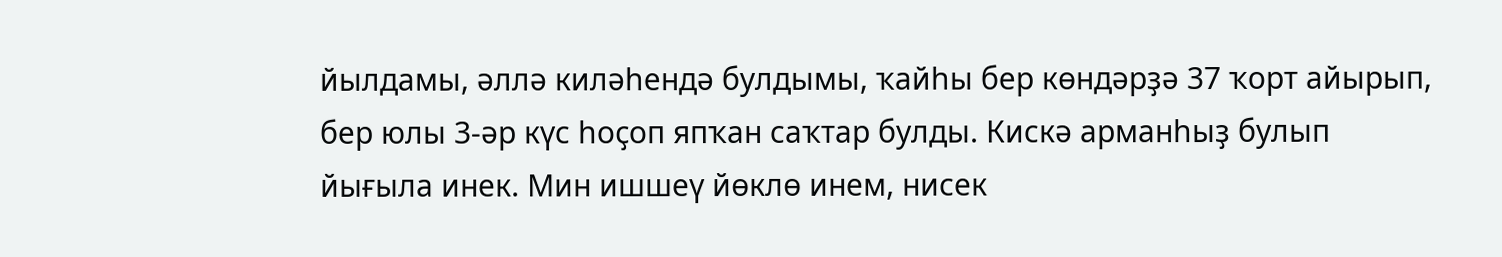йылдамы, әллә киләһендә булдымы, ҡайһы бер көндәрҙә 37 ҡорт айырып, бер юлы 3-әр күс һоҫоп япҡан саҡтар булды. Кискә арманһыҙ булып йығыла инек. Мин ишшеү йөклө инем, нисек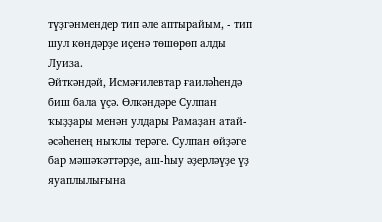түҙгәнмендер тип әле аптырайым, - тип шул көндәрҙе иҫенә төшөрөп алды Луиза.
Әйткәндәй, Исмәғилевтар ғаиләһендә биш бала үҫә. Өлкәндәре Сулпан ҡыҙҙары менән улдары Рамаҙан атай-әсәһенең ныҡлы терәге. Сулпан өйҙәге бар мәшәҡәттәрҙе, аш-һыу әҙерләүҙе үҙ яуаплылығына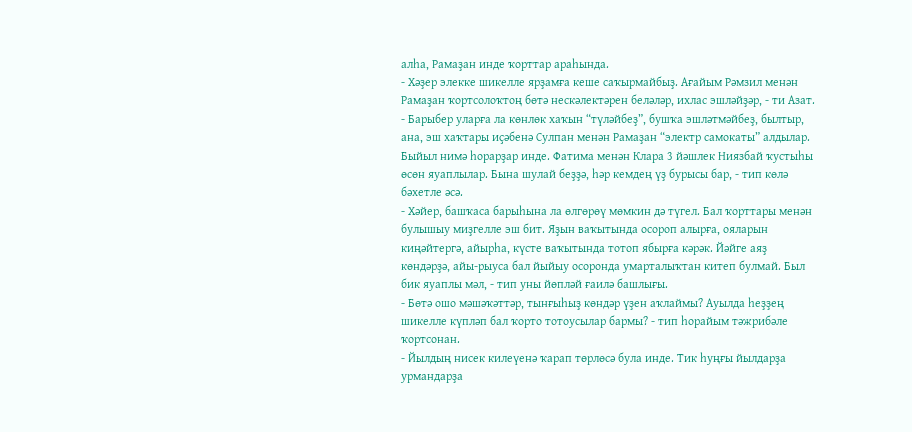алһа, Рамаҙан инде ҡорттар араһында.
- Хәҙер элекке шикелле ярҙамға кеше саҡырмайбыҙ. Ағайым Рәмзил менән Рамаҙан ҡортсолоҡтоң бөтә нескәлектәрен беләләр, ихлас эшләйҙәр, - ти Азат.
- Барыбер уларға ла көнлөк хаҡын “түләйбеҙ”, бушҡа эшләтмәйбеҙ, былтыр, ана, эш хаҡтары иҫәбенә Сулпан менән Рамаҙан “электр самокаты” алдылар. Быйыл нимә һорарҙар инде. Фатима менән Клара 3 йәшлек Ниязбай ҡустыһы өсөн яуаплылар. Бына шулай беҙҙә, һәр кемдең үҙ бурысы бар, - тип көлә бәхетле әсә.
- Хәйер, башҡаса барыһына ла өлгөрөү мөмкин дә түгел. Бал ҡорттары менән булышыу миҙгелле эш бит. Яҙын ваҡытында осороп алырға, ояларын киңәйтергә, айырһа, күсте ваҡытында тотоп ябырға кәрәк. Йәйге аяҙ көндәрҙә, айы-рыуса бал йыйыу осоронда умарталыҡтан китеп булмай. Был бик яуаплы мәл, - тип уны йөпләй ғаилә башлығы.
- Бөтә ошо мәшәҡәттәр, тынғыһыҙ көндәр үҙен аҡлаймы? Ауылда һеҙҙең шикелле күпләп бал ҡорто тотоусылар бармы? - тип һорайым тәжрибәле ҡортсонан.
- Йылдың нисек килеүенә ҡарап төрлөсә була инде. Тик һуңғы йылдарҙа урмандарҙа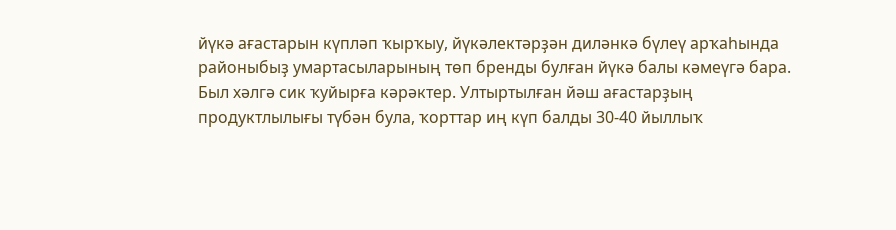йүкә ағастарын күпләп ҡырҡыу, йүкәлектәрҙән диләнкә бүлеү арҡаһында районыбыҙ умартасыларының төп бренды булған йүкә балы кәмеүгә бара. Был хәлгә сик ҡуйырға кәрәктер. Ултыртылған йәш ағастарҙың продуктлылығы түбән була, ҡорттар иң күп балды 30-40 йыллыҡ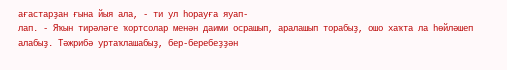ағастарҙан ғына йыя ала, - ти ул һорауға яуап-
лап. - Яҡын тирәләге ҡортсолар менән даими осрашып, аралашып торабыҙ, ошо хаҡта ла һөйләшеп алабыҙ. Тәжрибә уртаҡлашабыҙ, бер-беребеҙҙән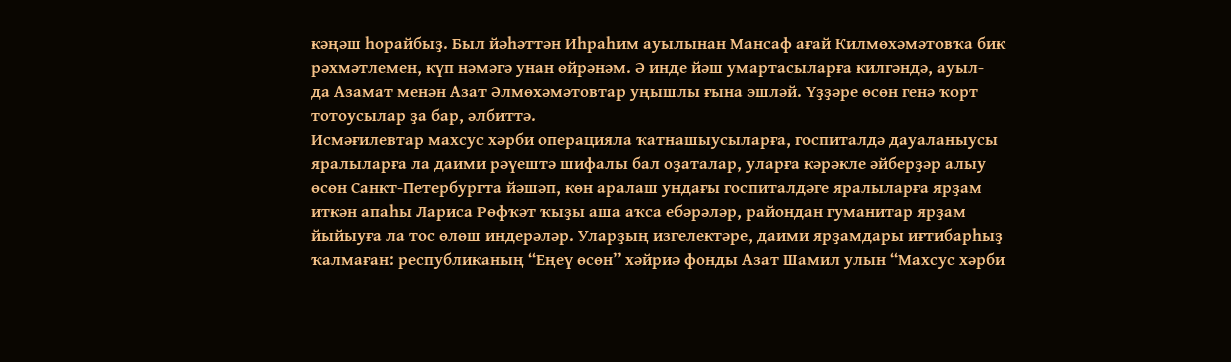кәңәш һорайбыҙ. Был йәһәттән Иһраһим ауылынан Мансаф ағай Килмөхәмәтовҡа бик рәхмәтлемен, күп нәмәгә унан өйрәнәм. Ә инде йәш умартасыларға килгәндә, ауыл-
да Азамат менән Азат Әлмөхәмәтовтар уңышлы ғына эшләй. Үҙҙәре өсөн генә ҡорт тотоусылар ҙа бар, әлбиттә.
Исмәғилевтар махсус хәрби операцияла ҡатнашыусыларға, госпиталдә дауаланыусы яралыларға ла даими рәүештә шифалы бал оҙаталар, уларға кәрәкле әйберҙәр алыу өсөн Санкт-Петербургта йәшәп, көн аралаш ундағы госпиталдәге яралыларға ярҙам иткән апаһы Лариса Рөфҡәт ҡыҙы аша аҡса ебәрәләр, райондан гуманитар ярҙам йыйыуға ла тос өлөш индерәләр. Уларҙың изгелектәре, даими ярҙамдары иғтибарһыҙ ҡалмаған: республиканың “Еңеү өсөн” хәйриә фонды Азат Шамил улын “Махсус хәрби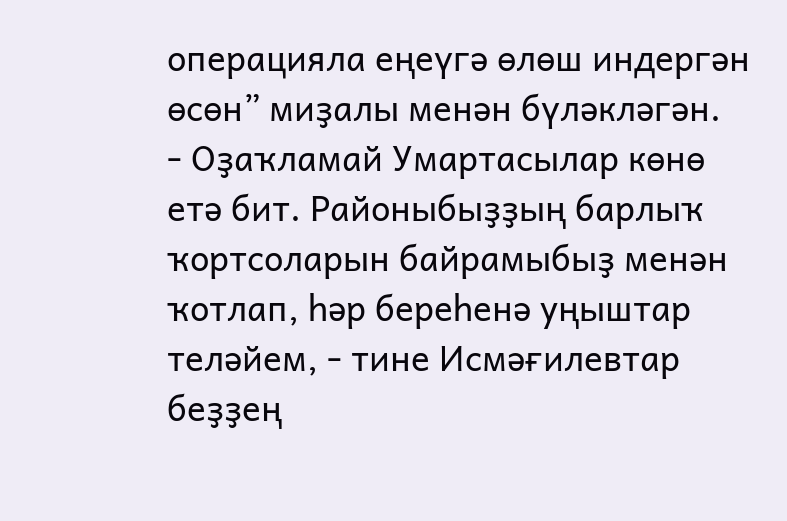операцияла еңеүгә өлөш индергән өсөн” миҙалы менән бүләкләгән.
- Оҙаҡламай Умартасылар көнө етә бит. Районыбыҙҙың барлыҡ ҡортсоларын байрамыбыҙ менән ҡотлап, һәр береһенә уңыштар теләйем, - тине Исмәғилевтар беҙҙең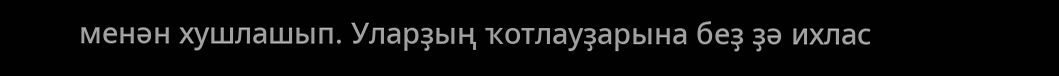менән хушлашып. Уларҙың ҡотлауҙарына беҙ ҙә ихлас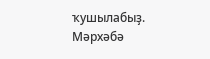ҡушылабыҙ.
Мәрхәбә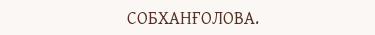СОБХАНҒОЛОВА.